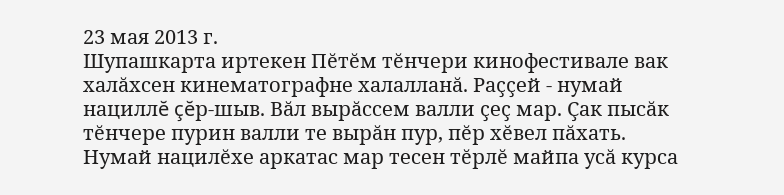23 мая 2013 г.
Шупашкарта иртекен Пĕтĕм тĕнчери кинофестивале вак халăхсен кинематографне халалланă. Раççей - нумай нациллĕ çĕр-шыв. Вăл вырăссем валли çеç мар. Çак пысăк тĕнчере пурин валли те вырăн пур, пĕр хĕвел пăхать. Нумай нацилĕхе аркатас мар тесен тĕрлĕ майпа усă курса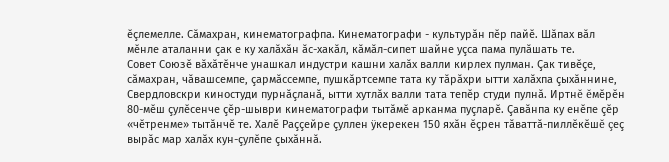ĕçлемелле. Сăмахран, кинематографпа. Кинематографи - культурăн пĕр пайĕ. Шăпах вăл мĕнле аталанни çак е ку халăхăн ăс-хакăл, кăмăл-сипет шайне уçса пама пулăшать те.
Совет Союзĕ вăхăтĕнче унашкал индустри кашни халăх валли кирлех пулман. Çак тивĕçе, сăмахран, чăвашсемпе, çармăссемпе, пушкăртсемпе тата ку тăрăхри ытти халăхпа çыхăннине, Свердловскри киностуди пурнăçланă, ытти хутлăх валли тата тепĕр студи пулнă. Иртнĕ ĕмĕрĕн 80-мĕш çулĕсенче çĕр-шыври кинематографи тытăмĕ арканма пуçларĕ. Çавăнпа ку енĕпе çĕр «чĕтренме» тытăнчĕ те. Халĕ Раççейре çуллен ÿкерекен 150 яхăн ĕçрен тăваттă-пиллĕкĕшĕ çеç вырăс мар халăх кун-çулĕпе çыхăннă.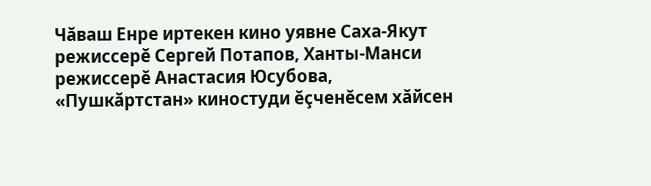Чăваш Енре иртекен кино уявне Саха-Якут режиссерĕ Сергей Потапов, Ханты-Манси режиссерĕ Анастасия Юсубова, «Пушкăртстан» киностуди ĕçченĕсем хăйсен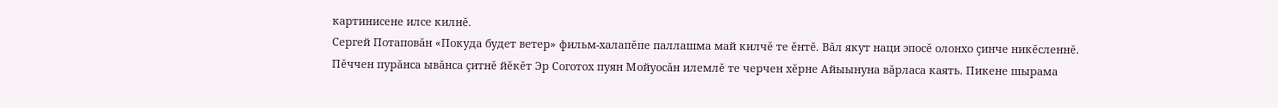картинисене илсе килнĕ.
Сергей Потаповăн «Покуда будет ветер» фильм-халапĕпе паллашма май килчĕ те ĕнтĕ. Вăл якут наци эпосĕ олонхо çинче никĕсленнĕ. Пĕччен пурăнса ывăнса çитнĕ йĕкĕт Эр Соготох пуян Мойуосăн илемлĕ те черчен хĕрне Айыынуна вăрласа каять. Пикене шырама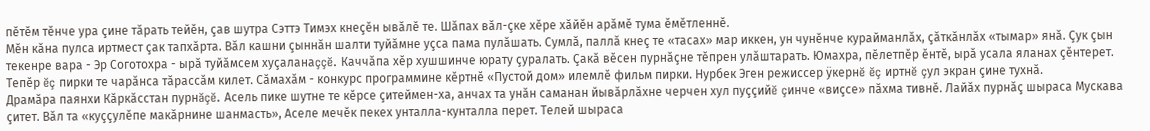пĕтĕм тĕнче ура çине тăрать тейĕн, çав шутра Сэттэ Тимэх кнеçĕн ывăлĕ те. Шăпах вăл-çке хĕре хăйĕн арăмĕ тума ĕмĕтленнĕ.
Мĕн кăна пулса иртмест çак тапхăрта. Вăл кашни çыннăн шалти туйăмне уçса пама пулăшать. Сумлă, паллă кнеç те «тасах» мар иккен, ун чунĕнче курайманлăх, çăткăнлăх «тымар» янă. Çук çын текенре вара - Эр Соготохра - ырă туйăмсем хуçаланаççĕ. Каччăпа хĕр хушшинче юрату çуралать. Çакă вĕсен пурнăçне тĕпрен улăштарать. Юмахра, пĕлетпĕр ĕнтĕ, ырă усала яланах çĕнтерет.
Тепĕр ĕç пирки те чарăнса тăрассăм килет. Сăмахăм - конкурс программине кĕртнĕ «Пустой дом» илемлĕ фильм пирки. Нурбек Эген режиссер ÿкернĕ ĕç иртнĕ çул экран çине тухнă.
Драмăра паянхи Кăркăсстан пурнăçĕ. Асель пике шутне те кĕрсе çитеймен-ха, анчах та унăн саманан йывăрлăхне черчен хул пуççийĕ çинче «виçсе» пăхма тивнĕ. Лайăх пурнăç шыраса Мускава çитет. Вăл та «куççулĕпе макăрнине шанмасть», Аселе мечĕк пекех унталла-кунталла перет. Телей шыраса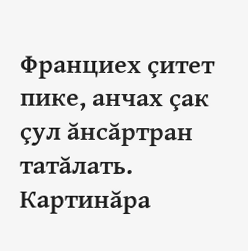Франциех çитет пике, анчах çак çул ăнсăртран татăлать.
Картинăра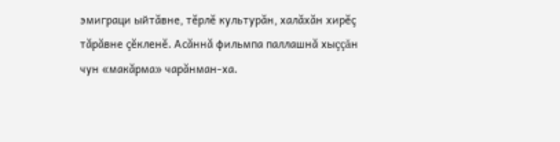эмиграци ыйтăвне, тĕрлĕ культурăн, халăхăн хирĕç тăрăвне çĕкленĕ. Асăннă фильмпа паллашнă хыççăн чун «макăрма» чарăнман-ха.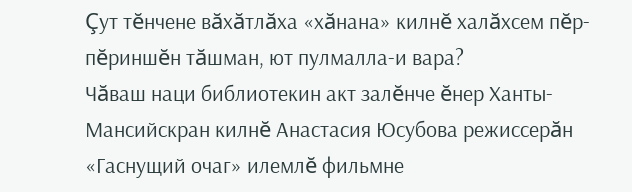Çут тĕнчене вăхăтлăха «хăнана» килнĕ халăхсем пĕр-пĕриншĕн тăшман, ют пулмалла-и вара?
Чăваш наци библиотекин акт залĕнче ĕнер Ханты-Мансийскран килнĕ Анастасия Юсубова режиссерăн «Гаснущий очаг» илемлĕ фильмне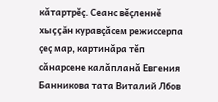кăтартрĕç. Сеанс вĕçленнĕ хыççăн куравçăсем режиссерпа çеç мар, картинăра тĕп сăнарсене калăпланă Евгения Банникова тата Виталий Лбов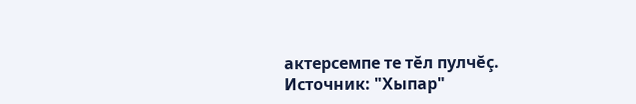актерсемпе те тĕл пулчĕç.
Источник: "Хыпар"